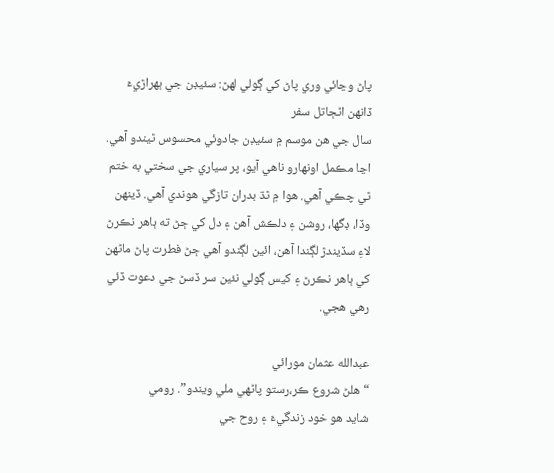پاڻ وڃائي وري پاڻ کي ڳولي لهڻ: سئيڊن جي ٻهراڙيءَ ڏانهن اڻڄاتل سفر
سال جي هن موسم ۾ سئيڊن جادوئي محسوس ٿيندو آهي. اڃا مڪمل اونهارو ناهي آيو، پر سياري جي سختي به ختم ٿي چڪي آهي. هوا ۾ ٿڌ بدران تازگي هوندي آهي. ڏينهن وڏا، ڊگها، روشن ۽ دلڪش آهن ۽ دل کي ڄڻ ته ٻاهر نڪرڻ لاءِ سڏيندڙ لڳندا آهن، ائين لڳندو آهي ڄڻ فطرت پاڻ ماڻهن کي ٻاهر نڪرڻ ۽ کيس ڳولي نئين سر ڏسڻ جي دعوت ڏئي رهي هجي.

عبدالله عثمان مورائي
“هلڻ شروع ڪر،رستو پاڻهي ملي ويندو”. رومي
شايد هو خود زندگيءَ ۽ روح جي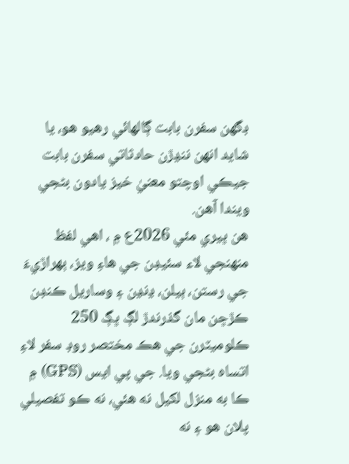ڊگهن سفرن بابت ڳالهائي رهيو هو، يا شايد انهن ننڍڙن حادثاتي سفرن بابت جيڪي اوچتو معنيٰ خيز يادون بڻجي ويندا آهن.
هن ڀيري مئي 2026ع ۾ ، اهي لفظ منهنجي لاء سئيڊن جي هاءِ ويز، ٻهراڙيءَ جي رستن، ٻيلن، ڍنڍن ۽ وساريل ڪنڊن ڪڙڇن مان گذرندڙ لڳ ڀڳ 250 ڪلوميٽرن جي هڪ مختصر روڊ سفر لاءِ اتساه بڻجي ويا. جي پي ايس (GPS) ۾ ڪا به منزل لکيل نه هئي، نه ڪو تفصيلي پلان هو ۽ نه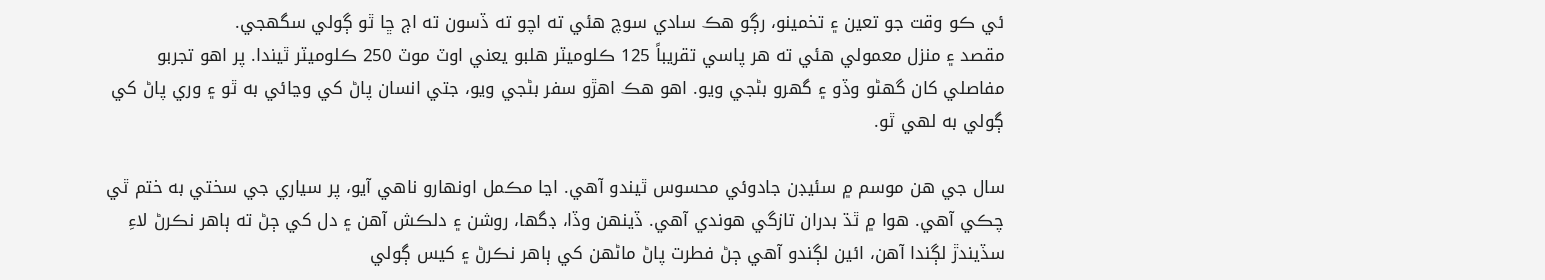ئي ڪو وقت جو تعين ۽ تخمينو، رڳو هڪ سادي سوچ هئي ته اچو ته ڏسون ته اڄ ڇا ٿو ڳولي سگهجي.
مقصد ۽ منزل معمولي هئي ته هر پاسي تقريباً 125 ڪلوميٽر هلبو يعني اوٽ موٽ 250 ڪلوميٽر ٿيندا. پر اهو تجربو مفاصلي کان گهڻو وڏو ۽ گهرو بڻجي ويو. اهو هڪ اهڙو سفر بڻجي ويو، جتي انسان پاڻ کي وڃائي به ٿو ۽ وري پاڻ کي ڳولي به لهي ٿو.

سال جي هن موسم ۾ سئيڊن جادوئي محسوس ٿيندو آهي. اڃا مڪمل اونهارو ناهي آيو، پر سياري جي سختي به ختم ٿي چڪي آهي. هوا ۾ ٿڌ بدران تازگي هوندي آهي. ڏينهن وڏا، ڊگها، روشن ۽ دلڪش آهن ۽ دل کي ڄڻ ته ٻاهر نڪرڻ لاءِ سڏيندڙ لڳندا آهن، ائين لڳندو آهي ڄڻ فطرت پاڻ ماڻهن کي ٻاهر نڪرڻ ۽ کيس ڳولي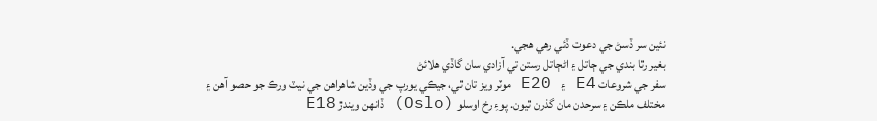نئين سر ڏسڻ جي دعوت ڏئي رهي هجي.
بغير رٿا بندي جي ڄاتل ۽ اڻڄاتل رستن تي آزادي سان گاڏي هلائڻ
سفر جي شروعات E4 ۽ E20 موٽر ويز تان ٿي، جيڪي يورپ جي وڏين شاهراهن جي نيٽ ورڪ جو حصو آهن ۽ مختلف ملڪن ۽ سرحدن مان گذرن ٿيون. پوءِ رخ اوسلو (Oslo) ڏانهن ويندڙ E18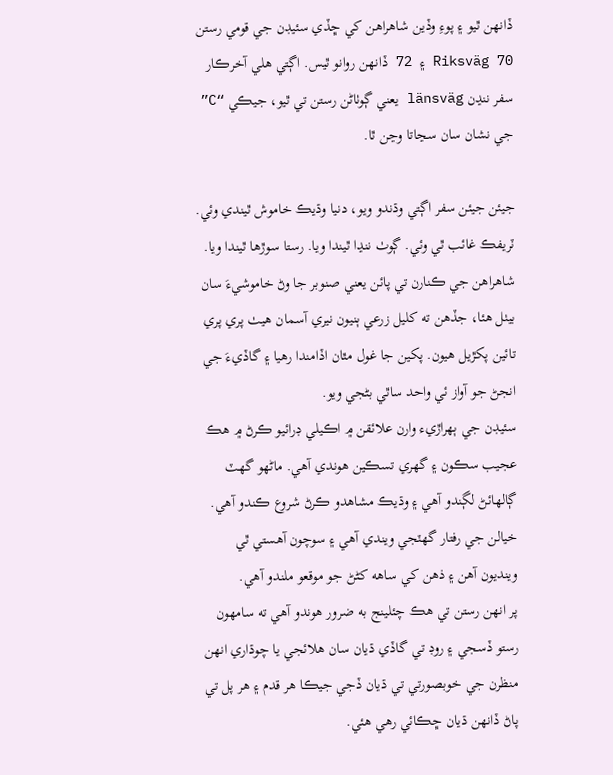ڏانهن ٿيو ۽ پوءِ وڏين شاهراهن کي ڇڏي سئيڊن جي قومي رستن Riksväg 70 ۽ 72 ڏانهن روانو ٿيس. اڳتي هلي آخرڪار سفر ننڍن länsväg يعني ڳوٺاڻن رستن تي ٿيو، جيڪي “C” جي نشان سان سڃاتا وڃن ٿا.

جيئن جيئن سفر اڳتي وڌندو ويو، دنيا وڌيڪ خاموش ٿيندي وئي.
ٽريفڪ غائب ٿي وئي. ڳوٺ ننڍا ٿيندا ويا. رستا سوڙها ٿيندا ويا. شاهراهن جي ڪنارن تي پائن يعني صنوبر جا وڻ خاموشيءَ سان بيٺل هئا، جڏهن ته کليل زرعي ٻنيون نيري آسمان هيٺ پري پري تائين پکڙيل هيون. پکين جا غول مٿان اڏامندا رهيا ۽ گاڏيءَ جي انجڻ جو آواز ئي واحد ساٿي بڻجي ويو.
سئيڊن جي ٻهراڙيء وارن علائقن ۾ اڪيلي ڊرائيو ڪرڻ ۾ هڪ عجيب سڪون ۽ گهري تسڪين هوندي آهي. ماڻهو گهٽ ڳالهائڻ لڳندو آهي ۽ وڌيڪ مشاهدو ڪرڻ شروع ڪندو آهي. خيالن جي رفتار گهٽجي ويندي آهي ۽ سوچون آهستي ٿي وينديون آهن ۽ ذهن کي ساهه کڻڻ جو موقعو ملندو آهي.
پر انهن رستن تي هڪ چئلينج به ضرور هوندو آهي ته سامهون رستو ڏسجي ۽ روڊ تي گاڏي ڌيان سان هلائجي يا چوڌاري انهن منظرن جي خوبصورتي تي ڌيان ڏجي جيڪا هر قدم ۽ هر پل تي پاڻ ڏانهن ڌيان ڇڪائي رهي هئي.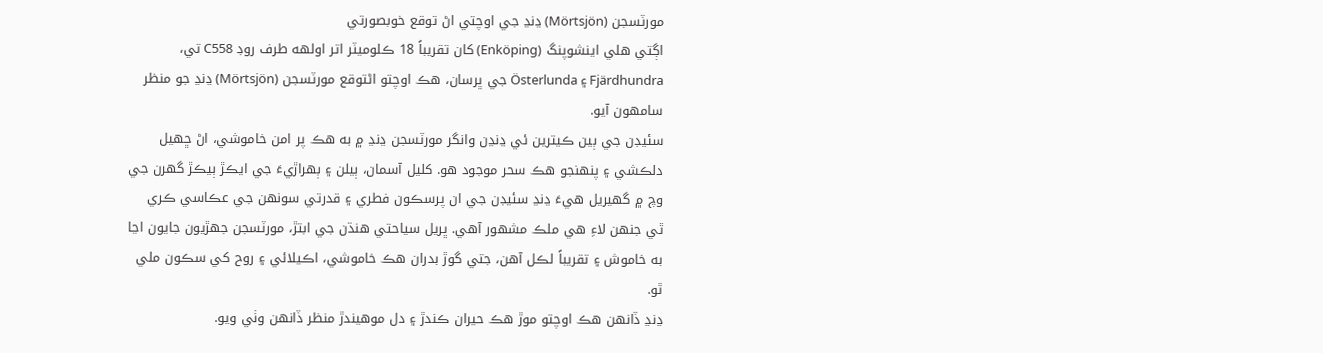مورٽسجن (Mörtsjön) ڍنڍ جي اوچتي اڻ توقع خوبصورتي
اڳتي هلي اينشوپنگ (Enköping) کان تقريباً 18 ڪلوميٽر اتر اولهه طرف روڊ C558 تي، Fjärdhundra ۽ Österlunda جي ڀرسان، هڪ اوچتو اڻتوقع مورٽسجن (Mörtsjön) ڍنڍ جو منظر سامهون آيو.
سئيڊن جي ٻين ڪيترين ئي ڍنڍن وانگر مورٽسجن ڍنڍ ۾ به هڪ پر امن خاموشي، اڻ ڇهيل دلڪشي ۽ پنهنجو هڪ سحر موجود هو. کليل آسمان، ٻيلن ۽ ٻهراڙيءَ جي ايڪڙ ٻيڪڙ گهرن جي وچ ۾ گهيريل هيءَ ڍنڍ سئيڊن جي ان پرسڪون فطري ۽ قدرتي سونهن جي عڪاسي ڪري ٿي جنهن لاءِ هي ملڪ مشهور آهي. ڀريل سياحتي هنڌن جي ابتڙ، مورٽسجن جهڙيون جايون اڃا به خاموش ۽ تقريباً لڪل آهن، جتي گوڙ بدران هڪ خاموشي، اڪيلائي ۽ روح کي سڪون ملي ٿو.
ڍنڍ ڏانهن هڪ اوچتو موڙ هڪ حيران ڪندڙ ۽ دل موهيندڙ منظر ڏانهن وٺي ويو.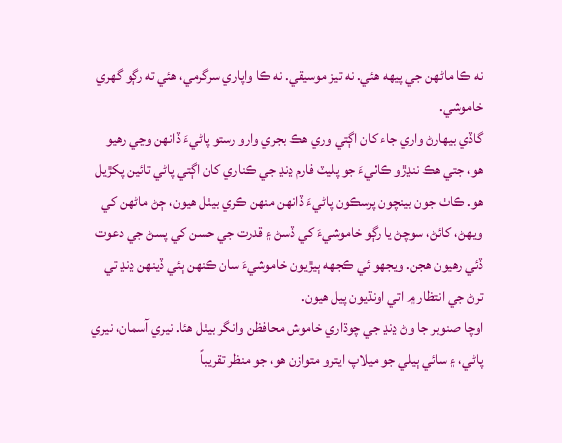نه ڪا ماڻهن جي پيهه هئي. نه تيز موسيقي. نه ڪا واپاري سرگرمي، هئي ته رڳو گهري خاموشي.
گاڏي بيهارڻ واري جاء کان اڳتي وري هڪ بجري وارو رستو پاڻيءَ ڏانهن وڃي رهيو هو، جتي هڪ ننڍڙو ڪاٺيءَ جو پليٽ فارم ڍنڍ جي ڪناري کان اڳتي پاڻي تائين پکڙيل هو. ڪاٺ جون بينچون پرسڪون پاڻيءَ ڏانهن منهن ڪري بيٺل هيون، ڄڻ ماڻهن کي ويهڻ، کائڻ، سوچڻ يا رڳو خاموشيءَ کي ڏسڻ ۽ قدرت جي حسن کي پسڻ جي دعوت ڏئي رهيون هجن. ويجهو ئي ڪجهه ٻيڙيون خاموشيءَ سان ڪنهن ٻئي ڏينهن ڍنڍ تي ترڻ جي انتظار ۾ اتي اونڌيون پيل هيون.
اوچا صنوبر جا وڻ ڍنڍ جي چوڌاري خاموش محافظن وانگر بيٺل هئا. نيري آسمان، نيري پاڻي، ۽ سائي ٻيلي جو ميلاپ ايترو متوازن هو، جو منظر تقريباً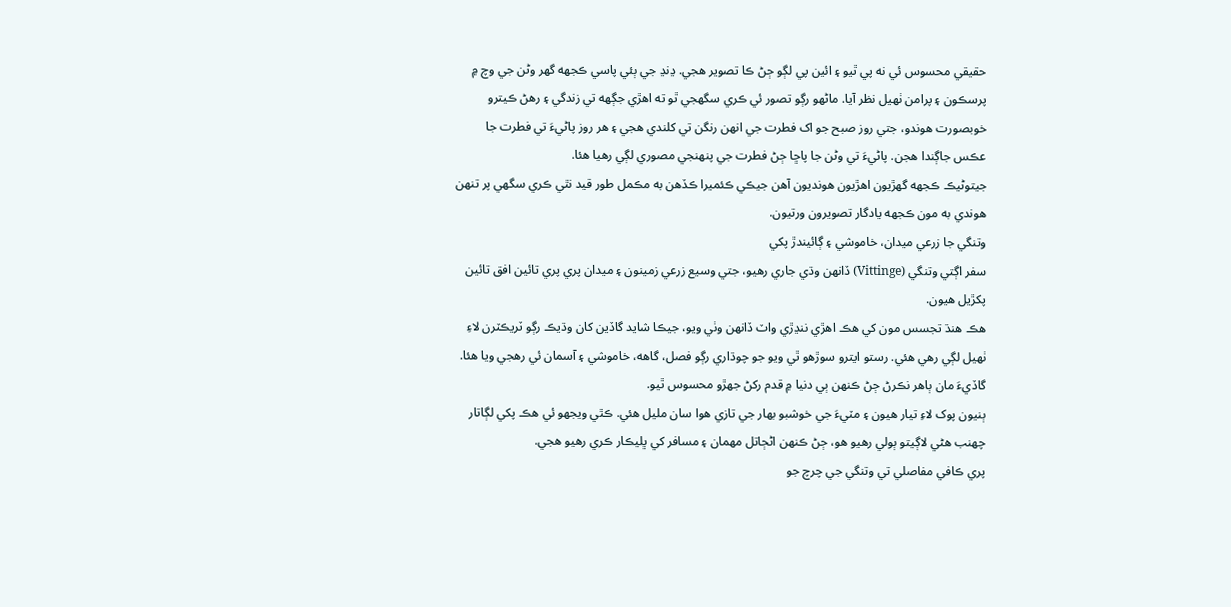حقيقي محسوس ئي نه پي ٿيو ۽ ائين پي لڳو ڄڻ ڪا تصوير هجي. ڍنڍ جي ٻئي پاسي ڪجهه گهر وڻن جي وچ ۾ پرسڪون ۽ پرامن ٺهيل نظر آيا. ماڻهو رڳو تصور ئي ڪري سگهجي ٿو ته اهڙي جڳهه تي زندگي ۽ رهڻ ڪيترو خوبصورت هوندو، جتي روز صبح جو اک فطرت جي انهن رنگن تي کلندي هجي ۽ هر روز پاڻيءَ تي فطرت جا عڪس جاڳندا هجن. پاڻيءَ تي وڻن جا پاڇا ڄڻ فطرت جي پنهنجي مصوري لڳي رهيا هئا.
جيتوڻيڪ ڪجهه گهڙيون اهڙيون هونديون آهن جيڪي ڪئميرا ڪڏهن به مڪمل طور قيد نٿي ڪري سگهي پر تنهن هوندي به مون ڪجهه يادگار تصويرون ورتيون.
وتنگي جا زرعي ميدان، خاموشي ۽ ڳائيندڙ پکي
سفر اڳتي وتنگي (Vittinge) ڏانهن وڌي جاري رهيو، جتي وسيع زرعي زمينون ۽ ميدان پري پري تائين افق تائين پکڙيل هيون.
هڪ هنڌ تجسس مون کي هڪ اهڙي ننڍڙي واٽ ڏانهن وٺي ويو، جيڪا شايد گاڏين کان وڌيڪ رڳو ٽريڪٽرن لاءِ ٺهيل لڳي رهي هئي. رستو ايترو سوڙهو ٿي ويو جو چوڌاري رڳو فصل، گاهه، خاموشي ۽ آسمان ئي رهجي ويا هئا. گاڏيءَ مان ٻاهر نڪرڻ ڄڻ ڪنهن ٻي دنيا ۾ قدم رکڻ جهڙو محسوس ٿيو.
ٻنيون پوک لاءِ تيار هيون ۽ مٽيءَ جي خوشبو بهار جي تازي هوا سان مليل هئي. ڪٿي ويجهو ئي هڪ پکي لڳاتار چهنب هڻي لاڳيتو ٻولي رهيو هو، ڄڻ ڪنهن اڻڄاتل مهمان ۽ مسافر کي ڀليڪار ڪري رهيو هجي.
پري ڪافي مفاصلي تي وتنگي جي چرچ جو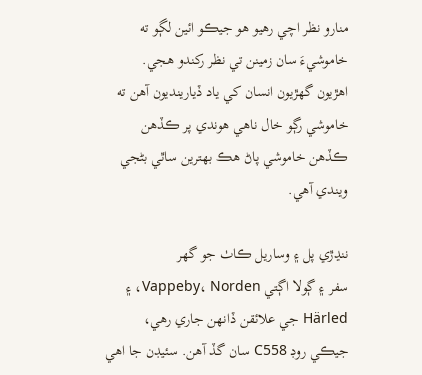منارو نظر اچي رهيو هو جيڪو ائين لڳو ته خاموشيءَ سان زمينن تي نظر رکندو هجي.
اهڙيون گهڙيون انسان کي ياد ڏيارينديون آهن ته خاموشي رڳو خال ناهي هوندي پر ڪڏهن ڪڏهن خاموشي پاڻ هڪ بهترين ساٿي بڻجي ويندي آهي.

ننڍڙي پل ۽ وساريل ڪاٺ جو گهر
سفر ۽ ڳولا اڳتي Vappeby، Norden، ۽ Härled جي علائقن ڏانهن جاري رهي، جيڪي روڊ C558 سان گڏ آهن. سئيڊن جا اهي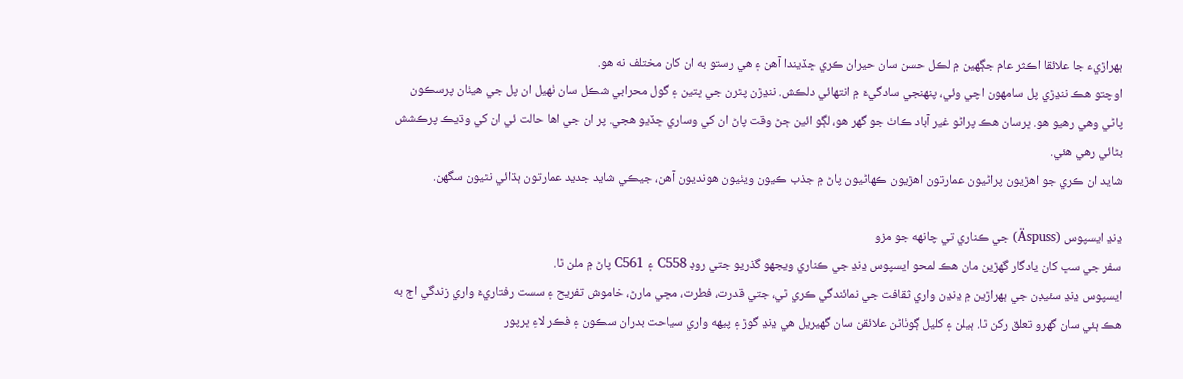ٻهراڙيء جا علائقا اڪثر عام جڳهين ۾ لڪل حسن سان حيران ڪري ڇڏيندا آهن ۽ هي رستو به ان کان مختلف نه هو.
اوچتو هڪ ننڍڙي پل سامهون اچي وئي، پنهنجي سادگيءَ ۾ انتهائي دلڪش. ننڍڙن پٿرن جي ڀتين ۽ گول محرابي شڪل سان ٺهيل ان پل جي هيٺان پرسڪون پاڻي وهي رهيو هو. ڀرسان هڪ پراڻو غير آباد ڪاٺ جو گهر هو، لڳو ائين ڄڻ وقت پاڻ ان کي وساري ڇڏيو هجي. پر ان جي اها حالت ئي ان کي وڌيڪ پرڪشش بڻائي رهي هئي.
شايد ان ڪري جو اهڙيون پراڻيون عمارتون اهڙيون ڪهاڻيون پاڻ ۾ جذب ڪيون ويٺيون هونديون آهن، جيڪي شايد جديد عمارتون ٻڌائي نٿيون سگهن.

ڍنڍ ايسپوس (Äspuss) جي ڪناري تي چانهه جو مزو
سفر جي سڀ کان يادگار گهڙين مان هڪ لمحو ايسپوس ڍنڍ جي ڪناري ويجهو گذريو جتي روڊ C558 ۽ C561 پاڻ ۾ ملن ٿا.
ايسپوس ڍنڍ سئيڊن جي ٻهراڙين ۾ ڍنڍن واري ثقافت جي نمائندگي ڪري ٿي، جتي قدرت، فطرت، مڇي مارڻ، خاموش تفريح ۽ سست رفتاريءَ واري زندگي اڄ به هڪ ٻئي سان گهرو تعلق رکن ٿا. ٻيلن ۽ کليل ڳوٺاڻن علائقن سان گهيريل هي ڍنڍ گوڙ ۽ پيهه واري سياحت بدران سڪون ۽ فڪر لاءِ ڀرپور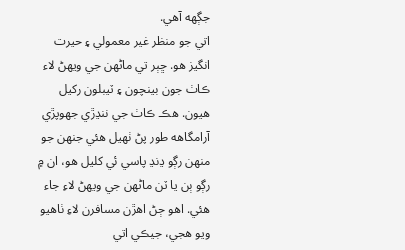جڳهه آهي.
اتي جو منظر غير معمولي ۽ حيرت انگيز هو. ڇٻر تي ماڻهن جي ويهڻ لاء ڪاٺ جون بينچون ۽ ٽيبلون رکيل هيون. هڪ ڪاٺ جي ننڍڙي جهوپڙي آرامگاهه طور پڻ ٺهيل هئي جنهن جو منهن رڳو ڍنڍ پاسي ئي کليل هو، ان ۾ رڳو ٻن يا ٽن ماڻهن جي ويهڻ لاءِ جاء هئي. اهو ڄڻ اهڙن مسافرن لاءِ ٺاهيو ويو هجي، جيڪي اتي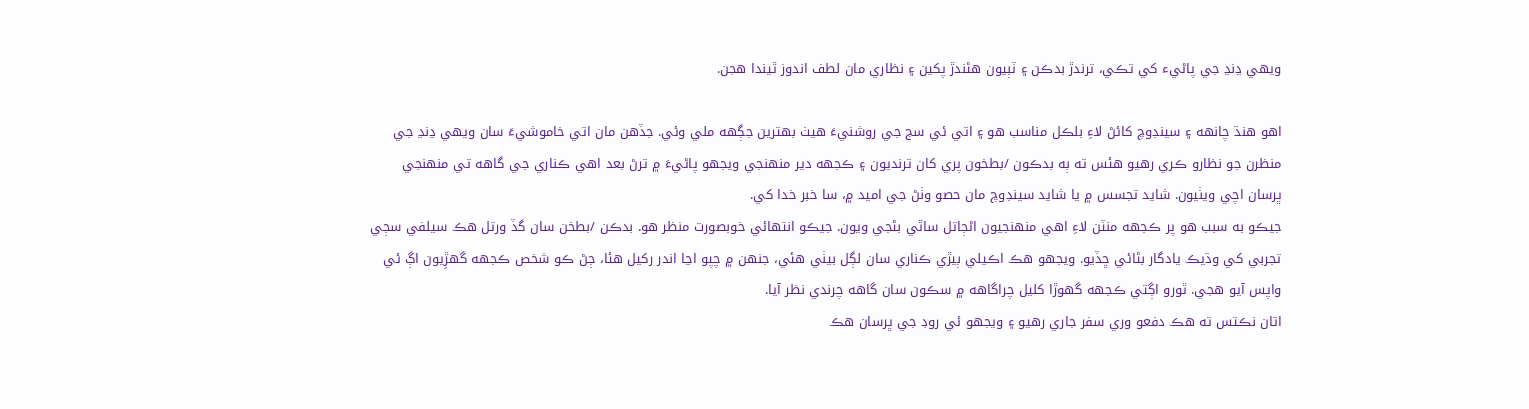ويهي ڍنڍ جي پاڻيء کي تڪي، ترندڙ بدڪن ۽ ٽٻيون هڻندڙ پکين ۽ نظاري مان لطف اندوز ٿيندا هجن.

اهو هنڌ چانهه ۽ سينڊوچ کائڻ لاءِ بلڪل مناسب هو ۽ اتي ئي سج جي روشنيءَ هيٺ بهترين جڳهه ملي وئي. جڏهن مان اتي خاموشيءَ سان ويهي ڍنڍ جي منظرن جو نظارو ڪري رهيو هئس ته ٻه بدڪون /بطخون پري کان ترنديون ۽ ڪجهه دير منهنجي ويجهو پاڻيءَ ۾ ترڻ بعد اهي ڪناري جي گاهه تي منهنجي ڀرسان اچي ويٺيون. شايد تجسس ۾ يا شايد سينڊوچ مان حصو وٺڻ جي اميد ۾، سا خبر خدا کي.
جيڪو به سبب هو پر ڪجهه منٽن لاءِ اهي منهنجيون اڻڄاتل ساٿي بڻجي ويون. جيڪو انتهائي خوبصورت منظر هو. بدڪن /بطخن سان گڏ ورتل هڪ سيلفي سڄي تجربي کي وڌيڪ يادگار بڻائي ڇڏيو. ويجهو هڪ اڪيلي ٻيڙي ڪناري سان لڳل بيٺي هئي، جنهن ۾ چپو اڃا اندر رکيل هئا، ڄڻ ڪو شخص ڪجهه گهڙِيون اڳ ئي واپس آيو هجي. ٿورو اڳتي ڪجهه گهوڙا کليل چراگاهه ۾ سڪون سان گاهه چرندي نظر آيا.
اتان نڪتس ته هڪ دفعو وري سفر جاري رهيو ۽ ويجهو ئي روڊ جي ڀرسان هڪ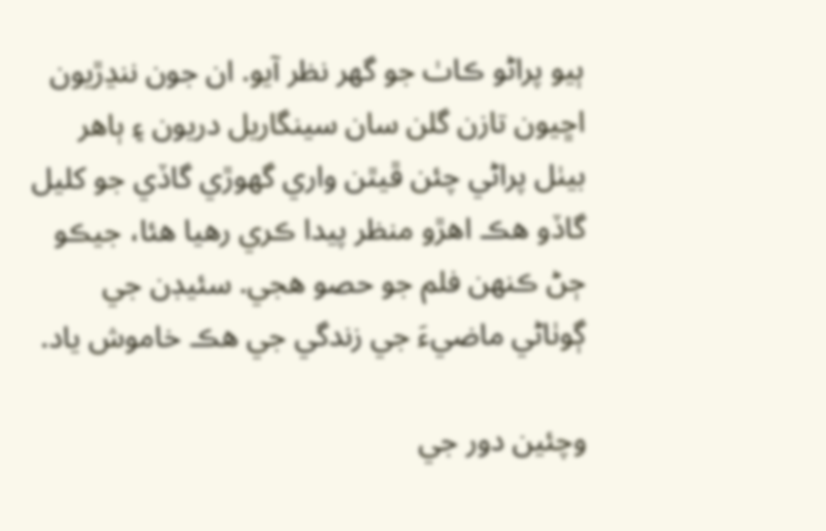ٻيو پراڻو ڪاٺ جو گهر نظر آيو. ان جون ننڍڙيون اڇيون تازن گلن سان سينگاريل دريون ۽ ٻاهر بيٺل پراڻي چئن ڦيٿن واري گهوڙي گاڏي جو کليل گاڏو هڪ اهڙو منظر پيدا ڪري رهيا هئا، جيڪو ڄڻ ڪنهن فلم جو حصو هجي. سئيڊن جي ڳوٺاڻي ماضيءَ جي زندگي جي هڪ خاموش ياد.

وچئين دور جي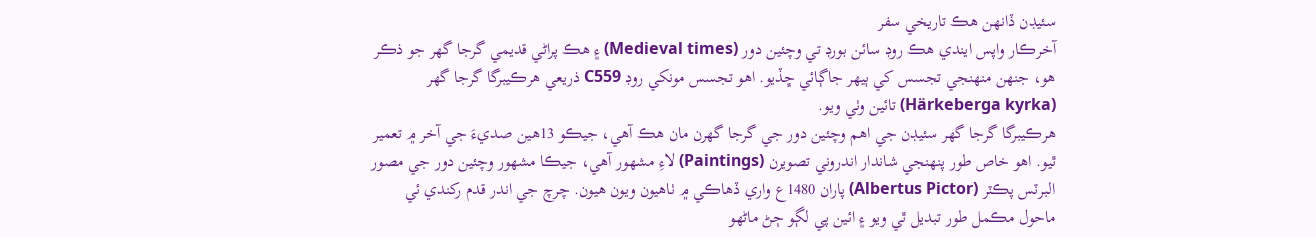سئيڊن ڏانهن هڪ تاريخي سفر
آخرڪار واپس ايندي هڪ روڊ سائن بورڊ تي وچئين دور (Medieval times) ۽ هڪ پراڻي قديمي گرجا گهر جو ذڪر هو، جنهن منهنجي تجسس کي ٻيهر جاڳائي ڇڏيو. اهو تجسس مونکي روڊ C559 ذريعي هرڪيبرگا گرجا گهر (Härkeberga kyrka) تائين وٺي ويو.
هرڪيبرگا گرجا گهر سئيڊن جي اهم وچئين دور جي گرجا گهرن مان هڪ آهي، جيڪو 13هين صديءَ جي آخر ۾ تعمير ٿيو. اهو خاص طور پنهنجي شاندار اندروني تصويرن (Paintings) لاءِ مشهور آهي، جيڪا مشهور وچئين دور جي مصور البرٽس پڪٽر (Albertus Pictor) پاران 1480ع واري ڏهاڪي ۾ ٺاهيون ويون هيون. چرچ جي اندر قدم رکندي ئي ماحول مڪمل طور تبديل ٿي ويو ۽ ائين پي لڳو ڄڻ ماڻهو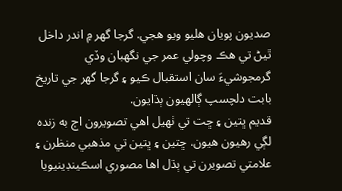صديون پويان هليو ويو هجي. گرجا گهر ۾ اندر داخل ٿيڻ تي هڪ وچولي عمر جي نگهبان وڏي گرمجوشيءَ سان استقبال ڪيو ۽ گرجا گهر جي تاريخ بابت دلچسپ ڳالهيون ٻڌايون.
قديم ڀتين ۽ ڇت تي ٺهيل اهي تصويرون اڄ به زنده لڳي رهيون هيون. ڇتين ۽ ڀتين تي مذهبي منظرن ۽ علامتي تصويرن تي ٻڌل اها مصوري اسڪينڊينيويا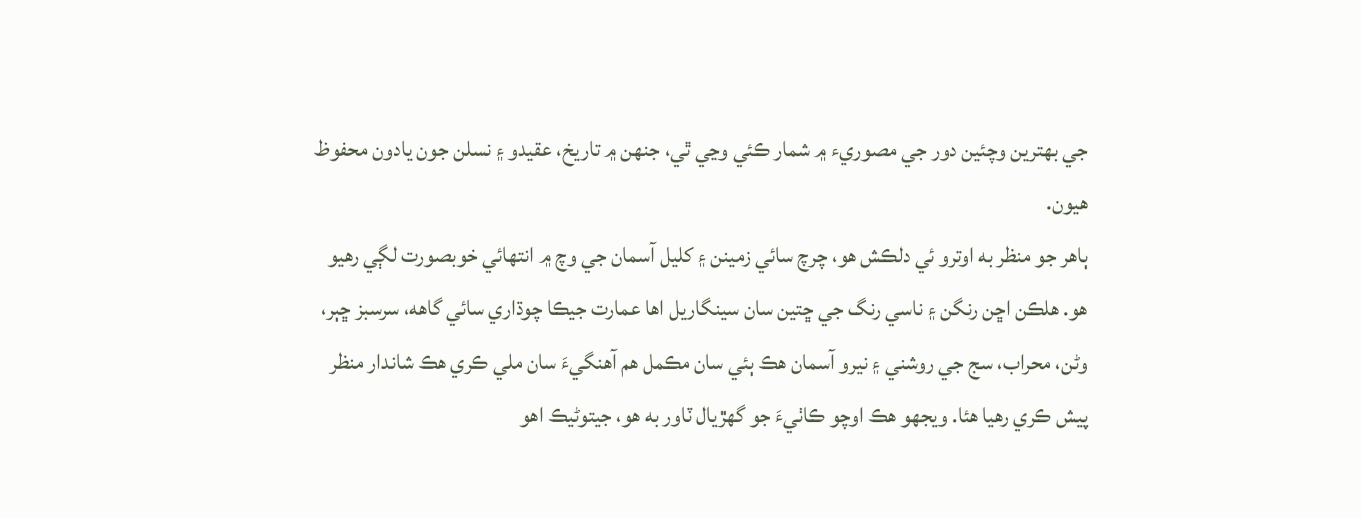جي بهترين وچئين دور جي مصوريء ۾ شمار ڪئي وڃي ٿي، جنهن ۾ تاريخ، عقيدو ۽ نسلن جون يادون محفوظ هيون.
ٻاهر جو منظر به اوترو ئي دلڪش هو، چرچ سائي زمينن ۽ کليل آسمان جي وچ ۾ انتهائي خوبصورت لڳي رهيو هو. هلڪن اڇن رنگن ۽ ناسي رنگ جي ڇتين سان سينگاريل اها عمارت جيڪا چوڌاري سائي گاهه، سرسبز ڇٻر، وڻن، محراب، سج جي روشني ۽ نيرو آسمان هڪ ٻئي سان مڪمل هم آهنگيءَ سان ملي ڪري هڪ شاندار منظر پيش ڪري رهيا هئا. ويجهو هڪ اوچو ڪاٺيءَ جو گهڙيال ٽاور به هو، جيتوڻيڪ اهو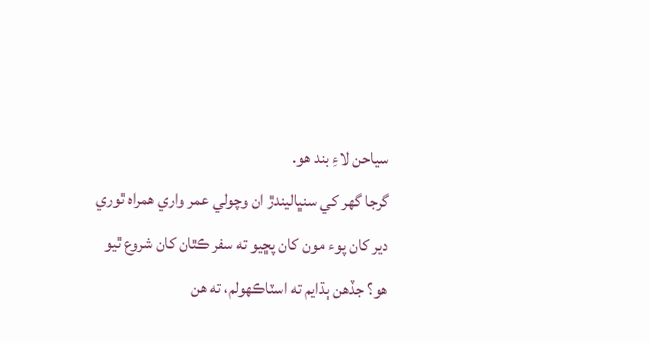سياحن لاءِ بند هو.
گرجا گهر کي سنڀاليندڙ ان وچولي عمر واري همراه ٿوري دير کان پوء مون کان پڇيو ته سفر ڪٿان کان شروع ٿيو هو؟ جڏهن ٻڌايم ته اسٽاڪهولم، ته هن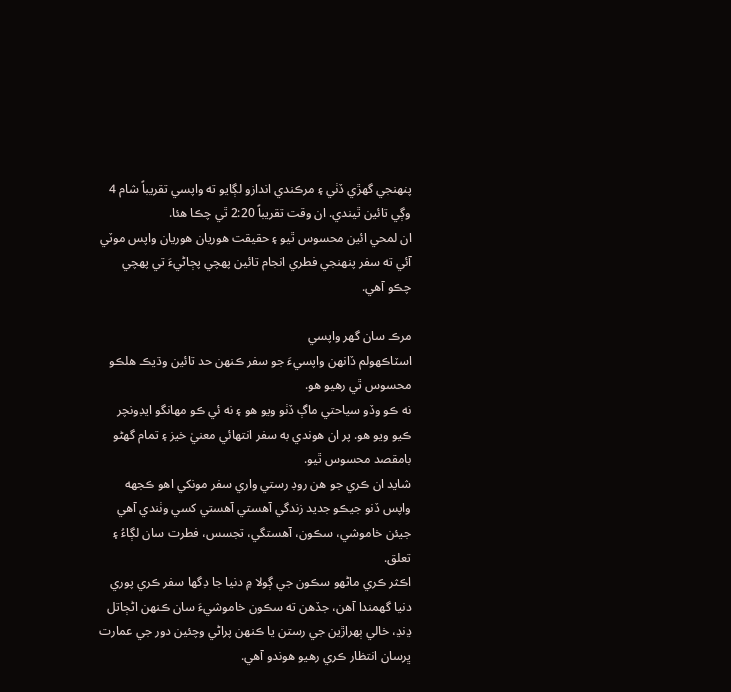پنهنجي گهڙي ڏٺي ۽ مرڪندي اندازو لڳايو ته واپسي تقريباً شام 4 وڳي تائين ٿيندي. ان وقت تقريباً 2:20 ٿي چڪا هئا.
ان لمحي ائين محسوس ٿيو ۽ حقيقت هوريان هوريان واپس موٽي آئي ته سفر پنهنجي فطري انجام تائين پهچي پڄاڻيءَ تي پهچي چڪو آهي.

مرڪ سان گهر واپسي
اسٽاڪهولم ڏانهن واپسيءَ جو سفر ڪنهن حد تائين وڌيڪ هلڪو محسوس ٿي رهيو هو.
نه ڪو وڏو سياحتي ماڳ ڏٺو ويو هو ۽ نه ئي ڪو مهانگو ايڊونچر ڪيو ويو هو. پر ان هوندي به سفر انتهائي معنيٰ خيز ۽ تمام گهڻو بامقصد محسوس ٿيو.
شايد ان ڪري جو هن روڊ رستي واري سفر مونکي اهو ڪجهه واپس ڏنو جيڪو جديد زندگي آهستي آهستي کسي وٺندي آهي جيئن خاموشي، سڪون، آهستگي، تجسس، فطرت سان لڳاءُ ۽ تعلق.
اڪثر ڪري ماڻهو سڪون جي ڳولا ۾ دنيا جا ڊگها سفر ڪري پوري دنيا گهمندا آهن، جڏهن ته سڪون خاموشيءَ سان ڪنهن اڻڄاتل ڍنڍ، خالي ٻهراڙين جي رستن يا ڪنهن پراڻي وچئين دور جي عمارت ڀرسان انتظار ڪري رهيو هوندو آهي.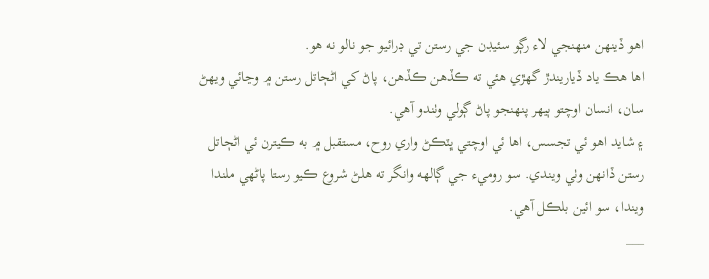اهو ڏينهن منهنجي لاء رڳو سئيڊن جي رستن تي ڊرائيو جو نالو نه هو.
اها هڪ ياد ڏياريندڙ گهڙي هئي ته ڪڏهن ڪڏهن، پاڻ کي اڻڄاتل رستن ۾ وڃائي ويهڻ سان، انسان اوچتو ٻيهر پنهنجو پاڻ ڳولي وٺندو آهي.
۽ شايد اهو ئي تجسس، اها ئي اوچتي ڀٽڪڻ واري روح، مستقبل ۾ به ڪيترن ئي اڻڄاتل رستن ڏانهن وٺي ويندي. سو روميء جي ڳالهه وانگر ته هلڻ شروع ڪيو رستا پاڻهي ملندا ويندا، سو ائين بلڪل آهي.
___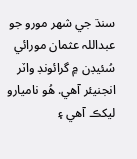سنڌ جي شھر مورو جو عبداللہ عثمان مورائي سُئيڊن ۾ گرائونڊ واٽر انجنيئر آھي. ھُو ناميارو ليکڪ آھي ۽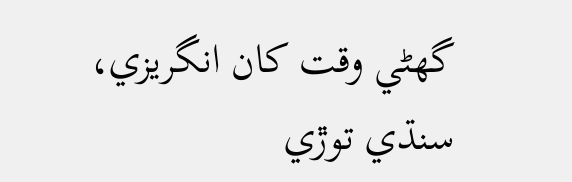گھڻي وقت کان انگريزي، سنڌي توڙي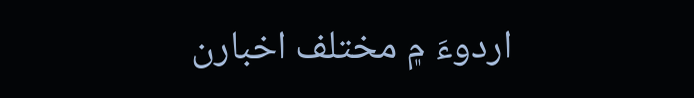اردوءَ ۾ مختلف اخبارن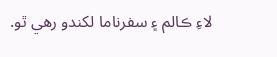لاءِ ڪالم ۽ سفرناما لکندو رھي ٿو.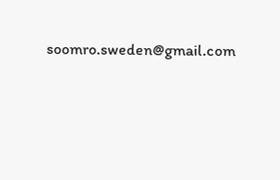soomro.sweden@gmail.com